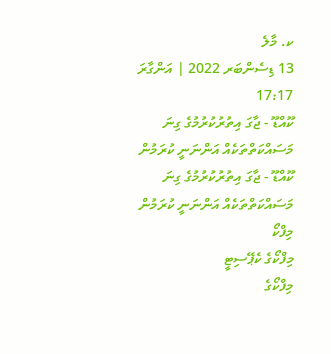ކ. މާލެ
13 ޑިސެންބަރ 2022 | އަންގާރަ 17:17
ކޫއްޑޫ - ޖާގަ އިތުރުކުރުމުގެ ގިނަ މަސައްކަތްތަކެއް އަންނަނީ ކުރަމުން
ކޫއްޑޫ - ޖާގަ އިތުރުކުރުމުގެ ގިނަ މަސައްކަތްތަކެއް އަންނަނީ ކުރަމުން
މިފްކޯ
މިފްކޯގެ ކެޕޭސިޓީ
މިފްކޯގެ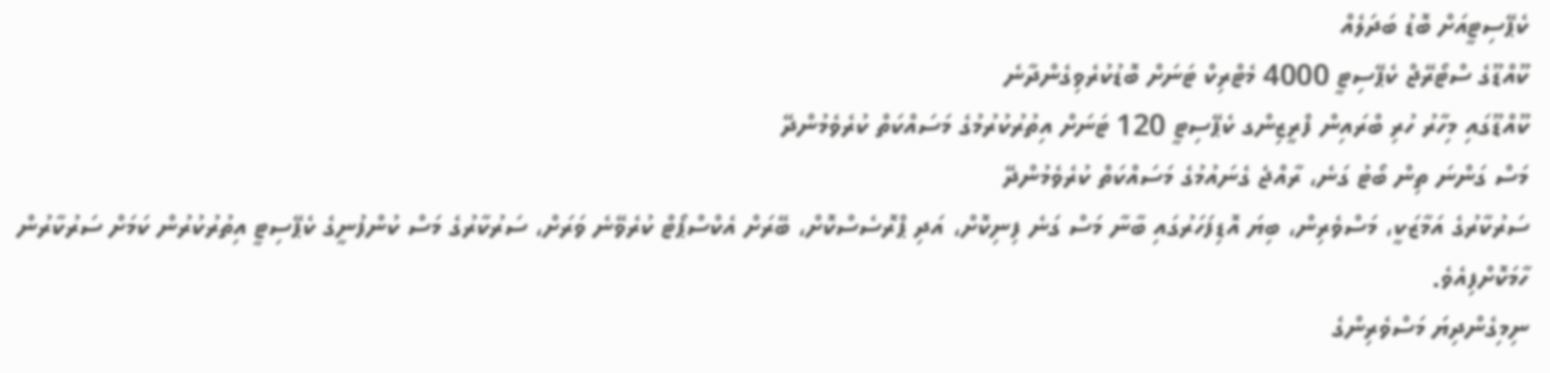ކެޕޭސިޓީއަށް ބޮޑު ބަދަލެއް
ކޫއްޑޫގެ ސްޓޯރޭޖް ކެޕޭސިޓީ 4000 މެޓްރިކް ޓަނަށް ބޮޑުކުރެވިގެންދާނެ
ކޫއްޑޫގައި މިހާރު ހުރި ބްރައިން ފްރީޒިންގ ކެޕޭސިޓީ 120 ޓަނަށް އިތުރުކުރުމުގެ މަސައްކަތް ކުރެވެމުންދޭ
މަސް ގަންނަ ތިން ބޯޓު ގަނެ، ރާއްޖެ ގެނައުމުގެ މަސައްކަތް ކުރެވެމުންދޭ
ސަރުކާރުގެ އަމާޒަކީ، މަސްވެރިން، ބިޔަ އޮޑިފަހަރުގައި ބާނާ މަސް ގަނެ ފިނިކޮށް، އަދި ޕްރޮސެސްކޮށް، ބޭރަށް އެކްސްޕޯޓް ކުރެވޭނެ ވަރަށް، ސަރުކާރުގެ މަސް ކުންފުނީގެ ކެޕޭސިޓީ އިތުރުކުރުން ކަމަށް ސަރުކާރުން ހާމަކޮށްފިއެވެ.
ނިމިގެންދިޔަ މަސްވެރިންގެ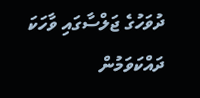ދުވަހުގެ ޖަލްސާގައި ވާހަކަ ދައްކަވަމުން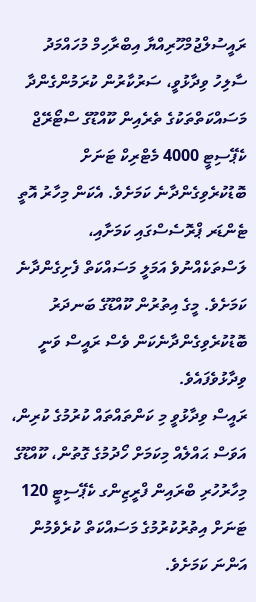ރައީސުލްޖުމްހޫރިއްޔާ އިބްރާހިމް މުހައްމަދު ސާލިހު ވިދާޅުވީ، ސަރުކާރުން ކުރަމުންގެންދާ މަސައްކަތްތަކުގެ ތެރެއިން ކޫއްޑޫގެ ސްޓޯރޭޖް ކެޕޭސިޓީ 4000 މެޓްރިކް ޓަނަށް ބޮޑުކުރެވިގެންދާނެ ކަމަށެވެ. އެކަން މިހާރު އޮތީ ޓެންޑަރ ޕްރޮސެސްގައި ކަމަށާއި، ލަސްތަކެއްނުވެ އަމަލީ މަސައްކަތް ފެށިގެންދާނެ ކަމަށެވެ. މީގެ އިތުރުން ކޫއްޑޫގެ ބަނދަރު ބޮޑުކުރެވިގެންދާނެކަން ވެސް ރައީސް ވަނީ ވިދާޅުވެފައެވެ.
ރައީސް ވިދާޅުވީ މި ކަންތައްތައް ކުރުމުގެ ކުރިން، އަވަސް ޙައްލެއް މިކަމަށް ހޯދުމުގެ ގޮތުން، ކޫއްޑޫގެ މިހާރުހުރި ބްރައިން ފްރީޒިންގ ކެޕޭސިޓީ 120 ޓަނަށް އިތުރުކުރުމުގެ މަސައްކަތް ކުރެވެމުން އަންނަ ކަމަށެވެ.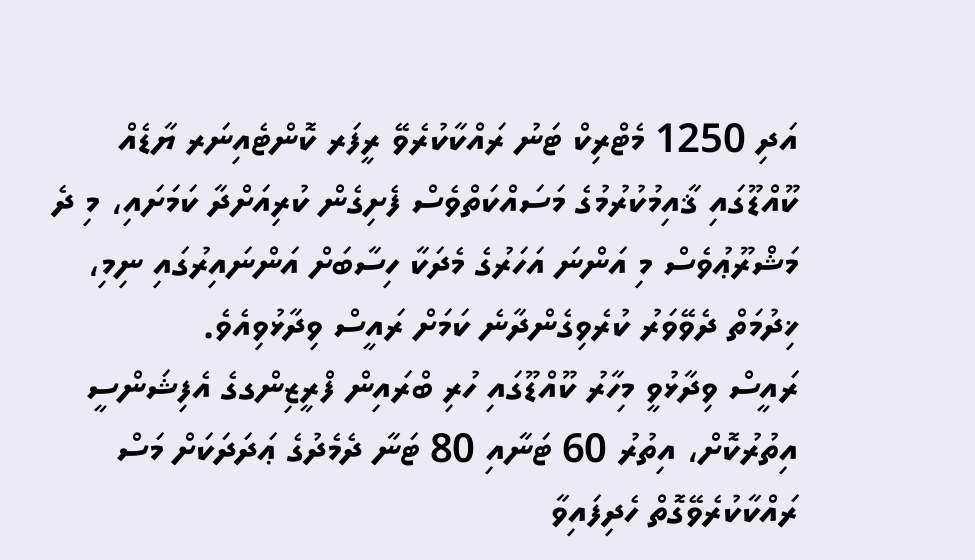އަދި 1250 މެޓްރިކް ޓަނު ރައްކާކުރެވޭ ރީފަރ ކޮންޓެއިނަރ ޔާޑެއް ކޫއްޑޫގައި ޤާއިމުކުރުމުގެ މަސައްކަތްވެސް ފެށިގެން ކުރިއަށްދާ ކަމަށައި، މި ދެ މަޝްރޫޢުވެސް މި އަންނަ އަހަރުގެ މެދަކާ ހިސާބަށް އަންނައިރުގައި ނިމި، ޚިދުމަތް ދެވޭވަރު ކުރެވިގެންދާނެ ކަމަށް ރައީސް ވިދާޅުވިއެވެ.
ރައީސް ވިދާޅުވީ މިހާރު ކޫއްޑޫގައި ހުރި ބްރައިން ފްރީޒިންގގެ އެފިޝަންސީ އިތުރުކޮށް، އިތުރު 60 ޓަނާއި 80 ޓަނާ ދެމެދުގެ ޢަދަދަކަށް މަސް ރައްކާކުރެވޭގޮތް ހެދިފައިވާ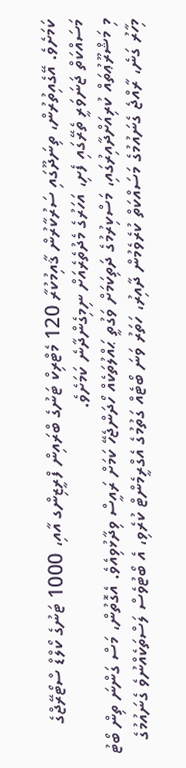ކަމަށެވެ. އޭގެއިތުރުން، ތިނަދޫގައި ސަރުކާރުން ޤާއިމުކުރާ 120 މެޓްރިކް ޓަނުގެ ބްރައިން ފްރީޒިންގ އާއި، 1000 ޓަނުގެ ކޯލްޑް ސްޓޯރޭޖްގެ މަސައްކަތް ޖަނަވަރީ ތެރޭގައި ފެށި، އަހަރުގެ މެދުތެރެއަށް ނިމިގެންދާނެ ކަމަށެވެ.
މި މަޝްރޫޢުތައް ކުރިއަށްދާއިރުގައި، މަސްކިރުމުގެ ދަތިކަމަށް ވަގުތީ ޙައްލުތަކެއް ހޯދަންޖެހޭ ކަމަށް ރައީސް ވިދާޅުވިއެވެ. އެގޮތުން، މަސް ގަންނަ ތިން ބޯޓު މިހާރު ގަނެ، ރާއްޖެ ގެނައުމުގެ މަސައްކަތް ކުރެވެމުން ދާއިރު، ހަތަރު ވަނަ ބޯޓެއް ގަތުމުގެ އެގްރީމެންޓް ކުރެވި، އެ ބޯޓުވެސް ލަސްތަކެއްނުވެ ގެނައުމުގެ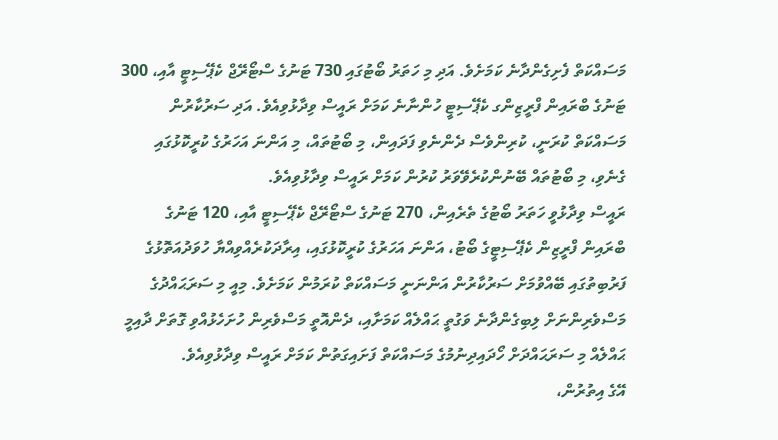މަސައްކަތް ފެށިގެންދާނެ ކަމަށެވެ. އަދި މި ހަތަރު ބޯޓުގައި 730 ޓަނުގެ ސްޓޯރޭޖް ކެޕޭސިޓީ އާއި، 300 ޓަނުގެ ބްރައިން ފްރީޒިންގ ކެޕޭސިޓީ ހުންނާނެ ކަމަށް ރައީސް ވިދާޅުވިއެވެ. އަދި ސަރުކާރުން މަސައްކަތް ކުރަނީ، ކުރިންވެސް ދެންނެވި ފަދައިން، މި ބޯޓުތައް، މި އަންނަ އަހަރުގެ ކުރީކޮޅުގައި ގެނެވި، މި ބޯޓުތައް ބޭނުންކުރެވޭވަރު ކުރުން ކަމަށް ރައީސް ވިދާޅުވިއެވެ.
ރައީސް ވިދާޅުވީ ހަތަރު ބޯޓުގެ ތެރެއިން، 270 ޓަނުގެ ސްޓޯރޭޖް ކެޕޭސިޓީ އާއި، 120 ޓަނުގެ ބްރައިން ފްރީޒިން ކެޕޭސިޓީގެ ބޯޓު، އަންނަ އަހަރުގެ ކުރީކޮޅުގައި، އިރާދަކުރެއްވިއްޔާ ހުވަދުއަތޮޅުގެ ފަރުބިތުގައި ބޭއްވުމަށް ސަރުކާރުން އަންނަނީ މަސައްކަތް ކުރަމުން ކަމަށެވެ. މިއީ މި ސަރަޙައްދުގެ މަސްވެރިންނަށް ލިބިގެންދާނެ ވަގުތީ ޙައްލެއް ކަމަށާއި، ދެންއޮތީ މަސްވެރިން ހުށަހެޅުއްވި ގޮތަށް ދާއިމީ ޙައްލެއް މި ސަރަޙައްދަށް ހޯދައިދިނުމުގެ މަސައްކަތް ފަށައިގަތުން ކަމަށް ރައީސް ވިދާޅުވިއެވެ.
އޭގެ އިތުރުން،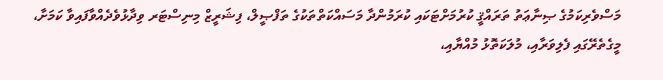މަސްވެރިކަމުގެ ޞިނާޢަތު ތަރައްޤީ ކުރުމަށްޓަކައި ކުރަމުންދާ މަސައްކަތްތަކުގެ ތަފްޞީލް، ފިޝަރީޒް މިނިސްޓަރ ވިދާޅުވެދެއްވާފައިވާ ކަމަށާ، މީގެތެރޭގައި ފެލިވަރާއި، މުލަކަތޮޅު މުއްޔާއި،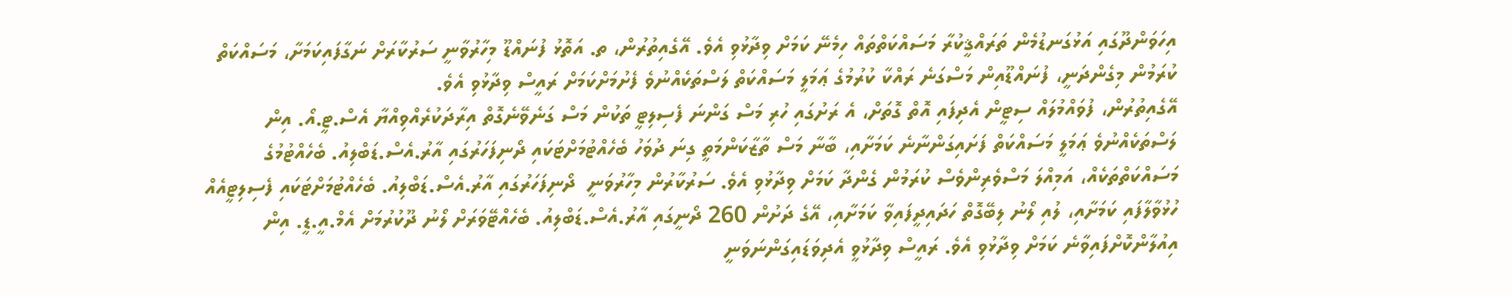އިހަވަންދޫގައި އަޅުގަނޑުމެން ތަރައްޤީކުރާ މަސައްކަތްތައް ހިމެނޭ ކަމަށް ވިދާޅުވި އެވެ. އޭގެއިތުރުން، ތ. އަތޮޅު ފުނައްޑޫ މިހާރުވާނީ ސަރުކާރަށް ނަގާފައިކަމަށާ، މަސައްކަތް ކުރަމުން މިގެންދަނީ، ފުނައްޑޫއިން މަސްގަނެ ރައްކާ ކުރުމުގެ ޢަމަލީ މަސައްކަތް ލަސްތަކެއްނުވެ ފެށުމަށްކަމަށް ރައީސް ވިދާޅުވި އެވެ.
އޭގެއިތުރުން، ފުވައްމުލައް ސިޓީން އެދިފައި އޮތް ގޮތަށް، އެ ރަށުގައި ހުރި މަސް ގަންނަ ފެސިލިޓީ ތަކުން މަސް ގަނެވޭނެގޮތް އިރާދަކުރެއްވިއްޔާ އެސް.ޓީ.އޯ. އިން ލަސްތަކެއްނުވެ ޢަމަލީ މަސައްކަތް ފަށައިގަންނާނެ ކަމަށާއި، ބާނާ މަސް ތާޒާކަންމަތީ ގިނަ ދުވަހު ބެހެއްޓުމަށްޓަކައި ދޯނިފަހަރުގައި އާރު.އެސް.ޑަބްލިއު. ބެހެއްޓުމުގެ މަސައްކަތްތަކެއް، އަމިއްލަ މަސްވެރިންވެސް ކުރަމުން ގެންދާ ކަމަށް ވިދާޅުވި އެވެ. ސަރުކާރުން މިހާރުވަނީ  ދޯނިފަހަރުގައި އާރު.އެސް.ޑަބްލިއު. ބެހެއްޓުމަށްޓަކައި ފެސިލިޓީއެއް ހުޅުވާލާފައި ކަމަށާއި، ލުއި ލޯނު ލިބޭގޮތް ހަދައިދީފައިވާ ކަމަށާއި، އޭގެ ދަށުން 260 ދޯނީގައި އާރު.އެސް.ޑަބްލިއު. ބެހެއްޓޭވަރަށް ލޯނު ދޫކުރުމަށް އެމް.އީ.ޑީ. އިން އިއުލާންކޮށްފައިވާނެ ކަމަށް ވިދާޅުވި އެވެ. ރައީސް ވިދާޅުވީ އެދިވަޑައިގަންނަވަނީ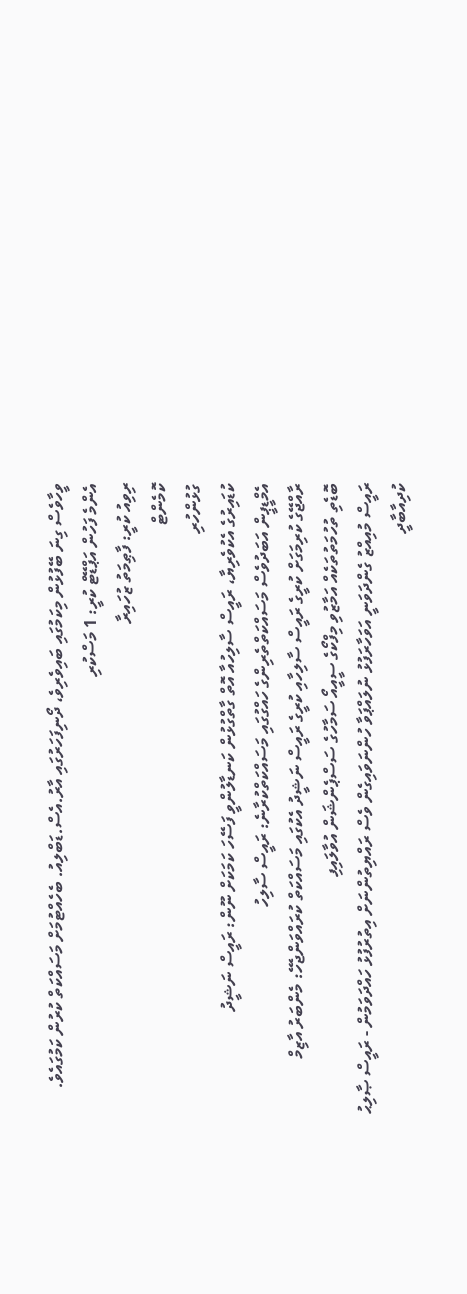ވީހާވެސް ގިނަ ބޭފުޅުން މިކަމުގައި ބައިވެރިވެ، ދޯނިފަހަރުގައި އާރު.އެސް.ޑަބްލިއު. ބެހެއްޓުމަށް މަސައްކަތް ކުރުން ކަމުގައެވެ.
އެންމެ ފަހުން އަޕްޑޭޓް ކުރީ: 1 މަސްކުރި
ރިވިއު ކުރީ: ފާޠިމަތު ޒުހައިރާ
ކޮމެންޓް
ގުޅުންހުރި
ކުޑައިރުގެ އެކުވެރިޔާ، ރައީސް ސާލިހުއާ އޮތް ގާތްގުޅުން ކަނޑާލުންވީ ފަސޭހަ ކަމަކަށް ނޫން: ރައީސް ނަޝީދު
އެމްޑީޕީން އަބަދުވެސް މަސައްކަތްތެރިންގެ ހައްގުގައި މަސައްކަތްކުރާނެ: ރައީސް ސާލިހު
ރާއްޖޭގެ ކުރިމަގަށް ކުރީގެ ރައީސް ސާލިހާއި ކުރީގެ ރައީސް ނަޝީދު އެކުގައި މަސައްކަތް ކުރައްވަންޖެހޭ: މެންބަރު އާޒިމް
ބޮޑެތި ތުހުމަތުތަކެއް އަމާޒުވި މިފްކޯގެ ސީއީއޯ ސަމާހުގެ ސަސްޕެންޝަން އުވާލައިފި
ރައީސް މުއިއްޒު ގެންދަވަނީ އަވަހާރަފުޅު ނުލައްޕަވާ ހުންނަވައިގެން ވެސް ރައްޔިތުންނަށް އިތުރުފުޅު ހައްދަވަމުން - ރައީސް ޞާލިޙު
ކުދިއާބާދީ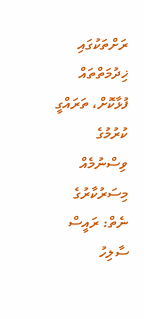ރަށްތަކުގައި ޚިދުމަތްތައް ފުޅާކޮށް، ތަރައްގީ ކުރުމުގެ ވިސްނުމެއް މިސަރުކާރުގެ ނެތް: ރައީސް ސާލިހު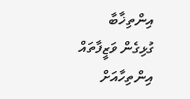އިންތިޚާބާ ގުޅިގެން ވަޒީފާތައް އިންތިހާއަށް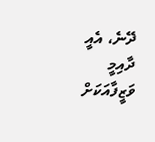ދޭނެ، އެއީ ދާއިމީ ވަޒީފާއަކަށް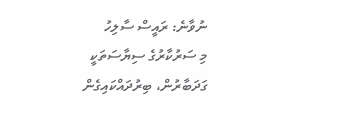ނުވާނެ: ރައީސް ސާލިހު
މި ސަރުކާރުގެ ސިޔާސަތަކީ ގަދަބާރުން، ބިރުދައްކައިގެން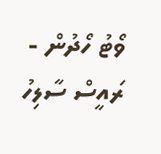ވޯޓު ހޯދުން - ރައީސް ސާލިހު